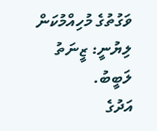ވަގުތުގެ މުހިއްމުކަން
ލިޔުނީ: ޒީނަތު ލަބީބު.
އަދުގެ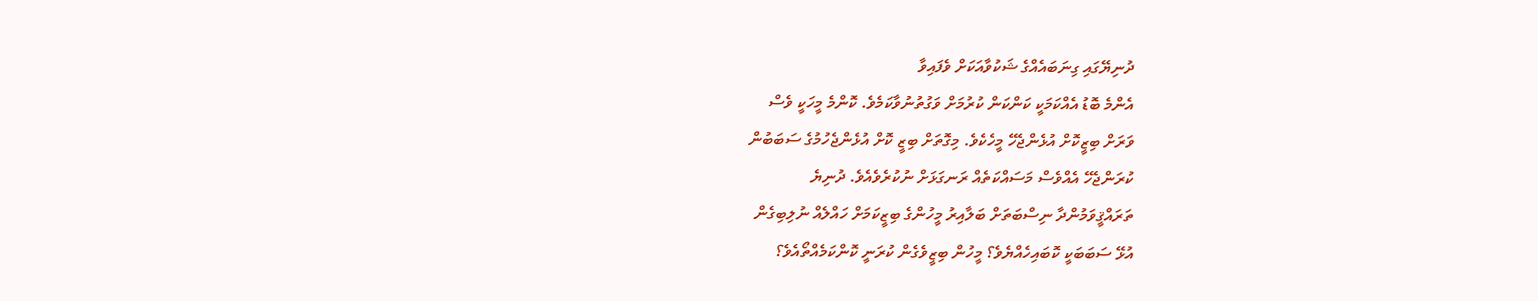ދުނިޔޭގައި ގިނަބައެއްގެ ޝަކުވާއަކަށް ވެފައިވާ
އެންމެ ބޮޑު އެއްކަމަކީ ކަންކަން ކުރުމަށް ވަގުތުނުވާކަމެވެ. ކޮންމެ މީހަކީ ވެސް
ވަރަށް ބިޒީކޮށް އުޅެންޖެހޭ މީހެކެވެ. މިގޮތަށް ބިޒީ ކޮށް އުޅެންޖެހުމުގެ ސަބަބުން
ކުރަންޖެހޭ އެއްވެސް މަސައްކަތެއް ރަނގަޅަށް ނުކުރެވެއެވެ. ދުނިޔެ
ތަރައްޤީވަމުންދާ ނިސްބަތަށް ބަލާއިރު މީހުންގެ ބިޒީކަމަށް ހައްލެއް ނުލިބިގެން
އުޅޭ ސަބަބަކީ ކޮބައިހެއްޔެވެ؟ މީހުން ބިޒީވެގެން ކުރަނީ ކޮންކަމެއްތޯއެވެ؟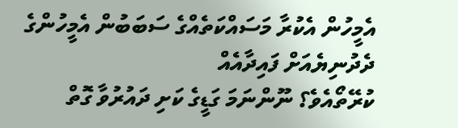އެމީހުން އެކުރާ މަސައްކަތެއްގެ ސަބަބުން އެމީހުންގެ ދެދުނިޔެއަށް ފައިދާއެއް
ކުރޭތޯއެވެ؟ ނޫންނަމަ ގަޑީގެ ކަށި ދައުރުވާ ގޮތް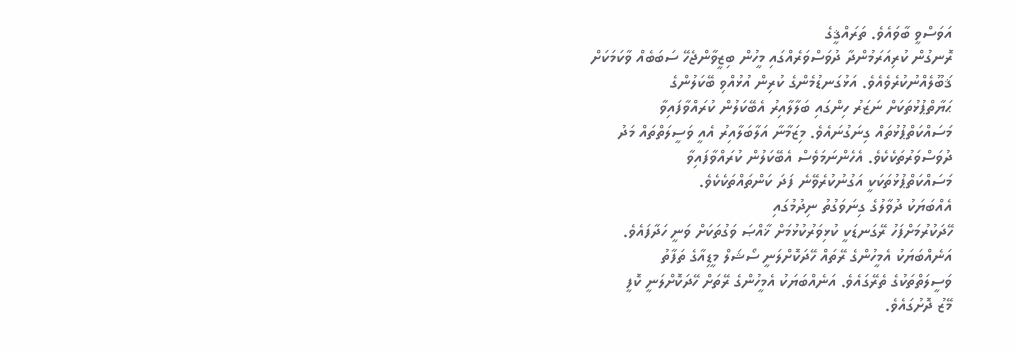އަވަސްވީ ބާވައެވެ. ތަރައްޤީގެ
ރޮނގުން ކުރިއަރަމުންދާ ދުވަސްވަރެއްގައި މީހުން ބިޒީވާންޖެހޭ ސަބަބެއް ވާކަމަކަށް
ޤަބޫލެއްނުކުރެވެއެވެ. އަޅުގަނޑުމެންގެ ކުރިން އުޅުއްވި ބޭކަލުންގެ
ޙަޔާތްޕުޅުތަކަށް ނަޒަރު ހިންގައި ބަލާލާއިރު އެބޭކަލުން ކުރައްވާފައިވާ
މަސައްކަތްޕުޅުތައް ގިނަގުނައެވެ. މިޒަމާނާ އަލާބަލާއިރު އެއީ ވަސީލަތްތައް މަދު
ދުވަސްވަރުތަކެކެވެ. އެހެންނަމަވެސް އެބޭކަލުން ކުރައްވާފައިވާ
މަސައްކަތްޕުޅުތަކަކީ އަގުނުކުރެވޭނެ ފަދަ ކަންތައްތަކެކެވެ.
އެއްބަޔަކު ދުވާލުގެ ގިނަވަގުތު ނިދުމުގައި
ހޭދަކުރުމަށްފަހު ރޭގަނޑަކީ ކުޅިވަރުކުޅުމަށް ޚާއްޞަ ވަގުތަކަށް ވަނީ ހަދާފައެވެ.
އަނެއްބަޔަކު އެމީހުންގެ ރޭތައް ހޭދަކޮށްލަނީ ސޯޝަލް މީޑިއާގެ ތަފާތު
ވަސީލަތްތަކުގެ ތެރޭގައެވެ. އަނެއްބަޔަކު އެމީހުންގެ ރޭތަށް ހޭދަކޮށްލަނީ ކޮފީ
މޭޒު ދޮށުގައެވެ.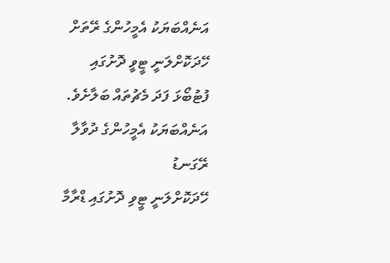އަނެއްބަޔަކު އެމީހުންގެ ރޭތަށް ހޭދަކޮށްލަނީ ޓީވީ ދޮށުގައި
ފުޓުބޯޅަ ފަދަ މެޗުތައް ބަލާށެވެ. އަނެއްބަޔަކު އެމީހުންގެ ދުވާލާ ރޭގަނޑު
ހޭދަކޮށްލަނީ ޓީވި ދޮށުގައި ޑްރާމާ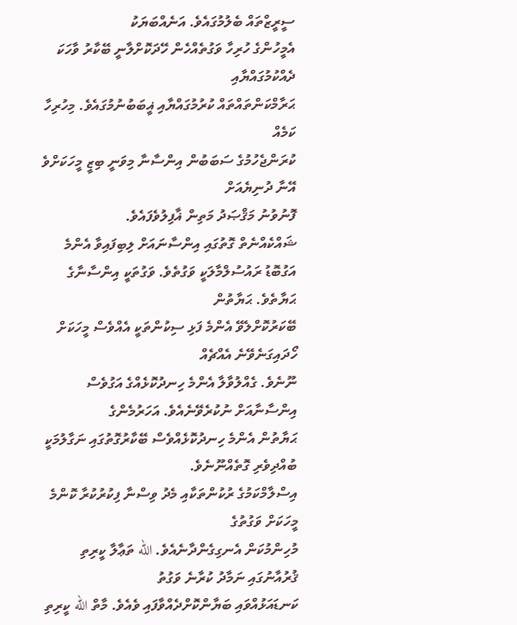ސީރީޒްތައް ބެލުމުގައެވެ. އަނެއްބަޔަކު
އެމީހުންގެ ހުރިހާ ވަގުތެއްހެން ހޭދަކޮށްލާނީ ބޭކާރު ވާހަކަ ދެއްކުމުގައްޔާއި
ޙަރާމްކަންތައްތައް ކުރުމުގައްޔާއި ޣީބަބުނުމުގައެވެ. މިހުރިހާ ކަމެއް
ކުރަންޖެހުމުގެ ސަބަބުން އިންސާނާ މިވަނީ ބިޒީ މީހަކަށްވެ އޭނާ ދުނިޔެއަށް
ފޮނުވުނު މަޤްޞަދު މަތިން ޣާފިލުވެފައެވެ.
ޝައްކެއްނެތް ގޮތުގައި އިންސާނައަށް ލިބިފައިވާ އެންމެ
އަގުބޮޑު ރައުސުލްމާލަކީ ވަގުތެވެ. ވަގުތަކީ އިންސާނާގެ ޙަޔާތެވެ. ޙަޔާތުން
ބޭކަރުކޮށްލެވޭ އެންމެ ފަޅި ސިކުންތަކީ އެއްވެސް މީހަކަށް ހޯދައިގަނެވޭނެ އެއްޗެއް
ނޫނެވެ. ގެއްލުވާލާ އެންމެ ހިނދުކޮޅެއްގެ އަގުވެސް އިންސާނާއަށް ނުކުރެވޭނެއެވެ. އަހަރުމެންގެ
ޙަޔާތުން އެންމެ ހިނދުކޮޅެއްވެސް ބޭކާރުގޮތުގައި ނަގާލުމަކީ ބުއްދިވެރި ގޮތެއްނޫނެވެ.
އިސްލާމްކަމުގެ ރުކުންތަކާއި މެދު ވިސްނާ ފިކުރުކުރާ ކޮންމެ މީހަކަށް ވަގުތުގެ
މުހިންމުކަން އެނގިގެންދާނެއެވެ. الله ތަޢާލާ ކީރިތި ޤުރުއާނުގައި ނަމާދު ކުރާނެ ވަގުތު
ކަނޑައަޅުއްވައި ބަޔާންކޮށްދެއްވާފައި ވެއެވެ. މާތް الله ކީރިތި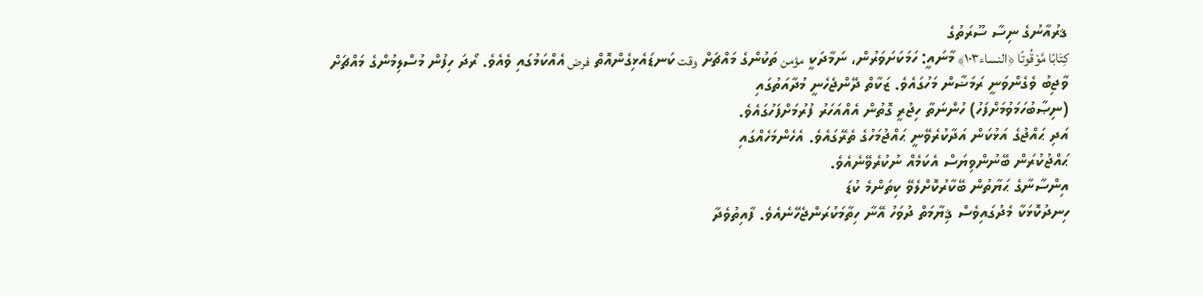ޤރުއާނުގެ ނިސާ ސޫރަތުގެ
كِتَابًا مَّوْقُوتًا ﴿النساء١٠٣﴾ މާނައީ: ހަމަކަށަވަރުން، ނަމާދަކީ مؤمن ތަކުންގެ މައްޗަށް وقت ކަނޑައެޅިގެންއޮތް فرض އެއްކަމުގައި ވެއެވެ. ރޯދަ ހިފުން މުސްލިމުންގެ މައްޗަށް
ވާޖިބު ވެގެންވަނީ ރަމަޟާން މަހުގައެވެ. ޒަކާތް ދޭންޖެހެނީ މުދާއަތުގައި
(ނިޞާބުހަމަވުމަށްފަހު) ހުންނަތާ ހިޖުރީ ގޮތުން އެއްއަހަރު ފުރުމަށްފަހުގައެވެ.
އަދި ޙައްޖުގެ އަޅުކަން އަދާކުރެވޭނީ ޙައްޖުމަހުގެ ތެރޭގައެވެ. އެހެންމަހެއްގައި
ޙައްޖުކުރަން ބޭނުންވިޔަސް އެކަމެއް ނުކުރެވޭނެއެވެ.
އިންސާނާގެ ޙަޔާތުން ބޭކާރުކޮށްލެވޭ ކިތަންމެ ކުޑަ
ހިނދުކޮޅަކާ މެދުގައިވެސް ޤިޔާމަތް ދުވަހު އޭނާ ހިތާމަކުރަންޖެހޭނެއެވެ. ފާއިތުވެދާ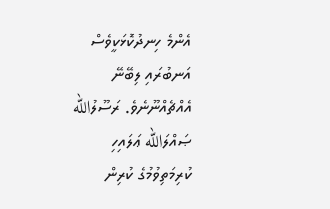އެންމެ ހިނދުކޮޅަކީވެސް އަނބުރައި ލިބޭނޭ އެއްޗެއްނޫނެވެ. ރަސޫލުالله ޞައްލަالله ޢަލައިހި
ކުރިމަތިވުމުގެ ކުރިން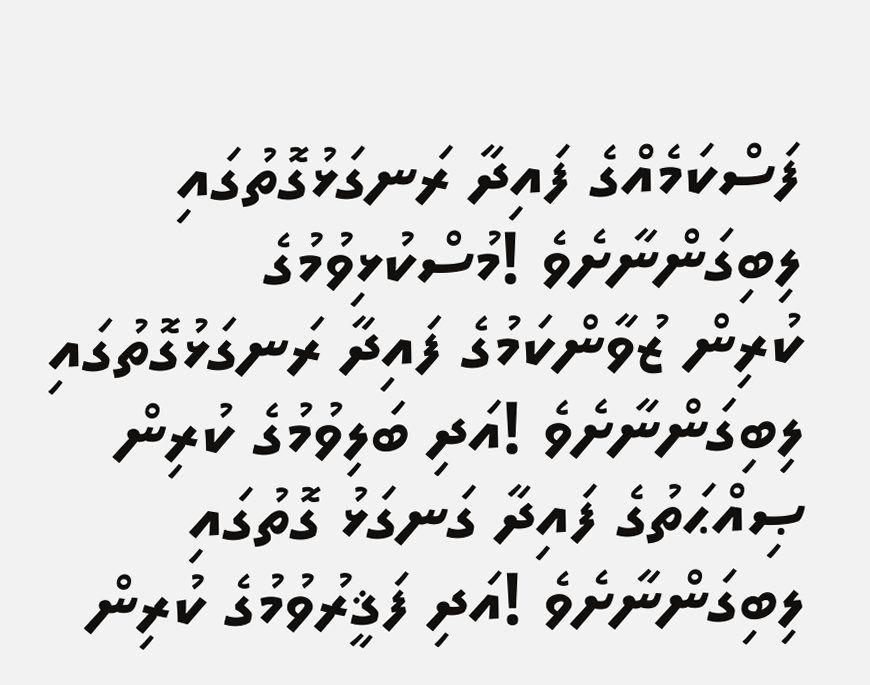ފަސްކަމެއްގެ ފައިދާ ރަނގަޅުގޮތުގައި ލިބިގަންނާށެވެ !މުސްކުޅިވުމުގެ
ކުރިން ޒުވާންކަމުގެ ފައިދާ ރަނގަޅުގޮތުގައި ލިބިގަންނާށެވެ !އަދި ބަލިވުމުގެ ކުރިން
ޞިއްޙަތުގެ ފައިދާ ގަނގަޅު ގޮތުގައި ލިބިގަންނާށެވެ !އަދި ފަޤީރުވުމުގެ ކުރިން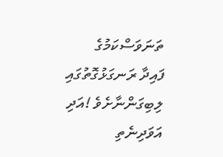ތަނަވަސްކަމުގެ
ފައިދާ ރަނގަޅުގޮތުގައި ލިބިގަންނާށެވެ !އަދި އަވަދިނެތި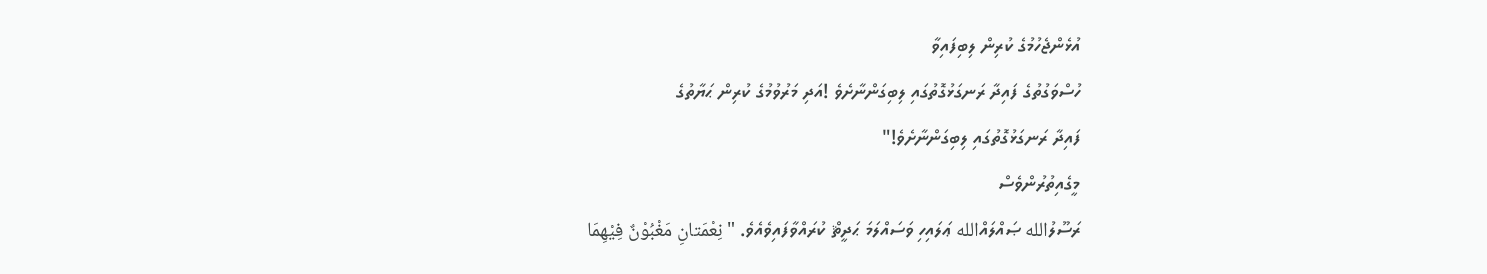އުޅެންޖެހުމުގެ ކުރިން ލިބިފައިވާ
ހުސްވަގުތުގެ ފައިދާ ރަނގަޅުގޮތުގައި ލިބިގަންނާށެވެ !އަދި މަރުވުމުގެ ކުރިން ޙަޔާތުގެ
ފައިދާ ރަނގަޅުގޮތުގައި ލިބިގަންނާށެވެ!"
މީގެއިތުރުންވެސް
ރަސޫލުالله ޞައްލައްالله ޢަލައިހި ވަސައްލަމަ ޙަދީޘް ކުރައްވާފައިވެއެވެ. "نِعْمَتانِ مَغْبُوْنٌ فِيْهِمَا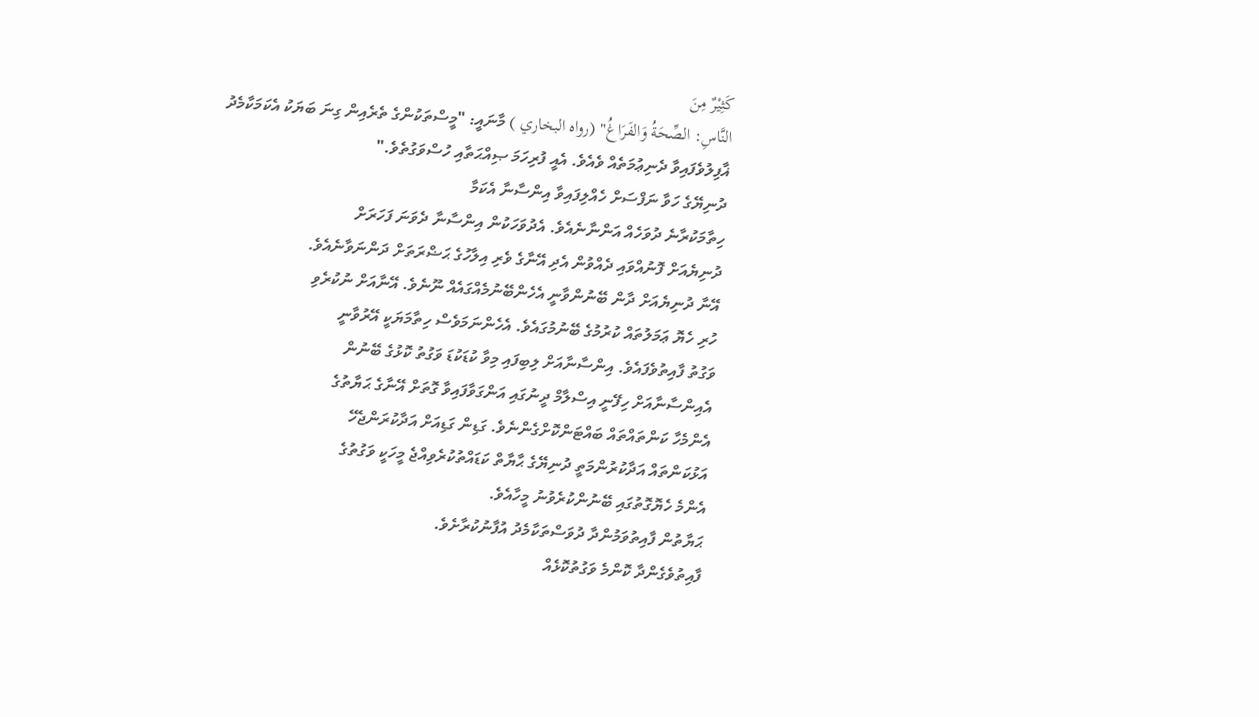كَثِيْرٌ مِنَ
النَّاسِ: الصِّحَةُ وَالفَرَاغُ" (رواه البخاري ) މާނައީ: "މީސްތަކުންގެ ތެރެއިން ގިނަ ބަޔަކު އެކަމަކާމެދު
ޣާފިލުވެފައިވާ ދެނިޢުމަތެއް ވެއެވެ. އެއީ ފުރިހަމަ ޞިއްޙަތާއި ހުސްވަގުތެވެ."
ދުނިޔޭގެ ހަވާ ނަފްސަށް ހެއްލިފައިވާ އިންސާނާ އެކަމާ
ހިތާމަކުރާނެ ދުވަހެއް އަންނާނެއެވެ. އެދުވަހަކުން އިންސާނާ ދެވަނަ ފަހަރަށް
ދުނިޔެއަށް ފޮނުއްވައި ދެއްވުން އެދި އޭނާގެ ވެރި އިލާހުގެ ޙަޟްރަތަށް ދަންނަވާނެއެވެ.
އޭނާ ދުނިޔެއަށް ދާން ބޭނުންވާނީ އެހެންބޭނުމެއްގައެއް ނޫނެވެ. އޭނާއަށް ނުކުރެވި
ހުރި ހެޔޮ ޢަމަލުތައް ކުރުމުގެ ބޭނުމުގައެވެ. އެހެންނަމަވެސް ހިތާމަޔަކީ އޭރުވާނީ
ވަގުތު ފާއިތުވެފައެވެ. އިންސާނާއަށް ލިބިފައި މިވާ ކުޑަކުޑަ ވަގުތު ކޮޅުގެ ބޭނުން
އެއިންސާނާއަށް ހިފޭނީ އިސްލާމް ދީނުގައި އަންގަވާފައިވާ ގޮތަށް އޭނާގެ ޙަޔާތުގެ
އެންމެހާ ކަންތައްތައް ބައްޓަންކޮށްގެންނެވެ. ގަޑިން ގަޑިއަށް އަދާކުރަންޖެހޭ
އަޅުކަންތައް އަދާކުރުންމަތީ ދުނިޔޭގެ ޙާޔާތް ކަޑައްތުކުރެވިއްޖެ މީހަކީ ވަގުތުގެ
އެންމެ ހެޔޮގޮތުގައި ބޭނުންކުރެވުނު މީހާއެވެ.
ޙަޔާތުން ފާއިތުވަމުންދާ ދުވަސްތަކާމެދު އުފާނުކުރާށެވެ.
ފާއިތުވެގެންދާ ކޮންމެ ވަގުތުކޮޅެއް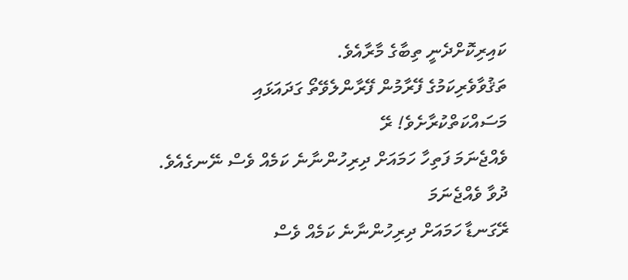ކައިރިކޮށްދެނީ ތިބާގެ މާރާއެވެ.
ތަޤުވާވެރިކަމުގެ ފޭރާމުން ފޭރާންލެވޭތޯ ގަދައަޅައި މަސައްކަތްކުރާށެވެ! ރޭ
ވެއްޖެނަމަ ފަތިހާ ހަމައަށް ދިރިހުންނާނެ ކަމެއް ވެސް ނޭނގެއެވެ. ދުވާ ވެއްޖެނަމަ
ރޭގަނޑާ ހަމައަށް ދިރިހުންނާނެ ކަމެއް ވެސް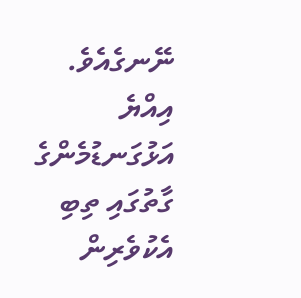ނޭނގެއެވެ. އިއްޔެ އަޅުގަނޑުމެންގެ
ގާތުގައި ތިބި އެކުވެރިން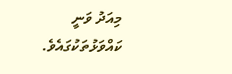މިއަދު ވަނީ ކައްވަޅުތަކުގައެވެ.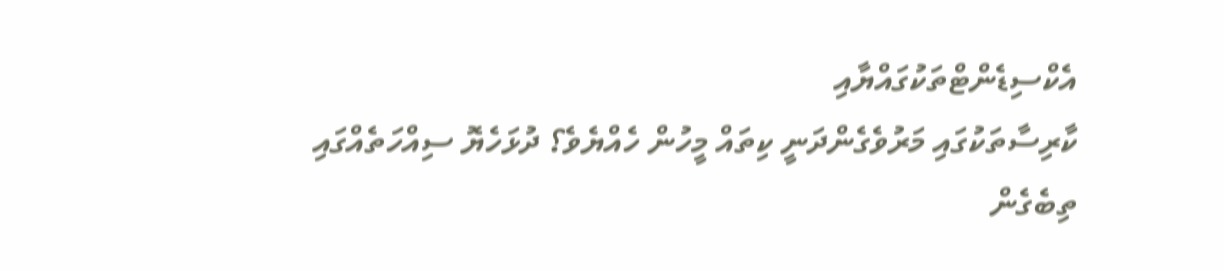އެކްސިޑެންޓްތަކުގައްޔާއި
ކާރިސާތަކުގައި މަރުވެގެންދަނީ ކިތައް މީހުން ހެއްޔެވެ؟ ދުޅަހެޔޮ ސިއްހަތެއްގައި
ތިބެގެން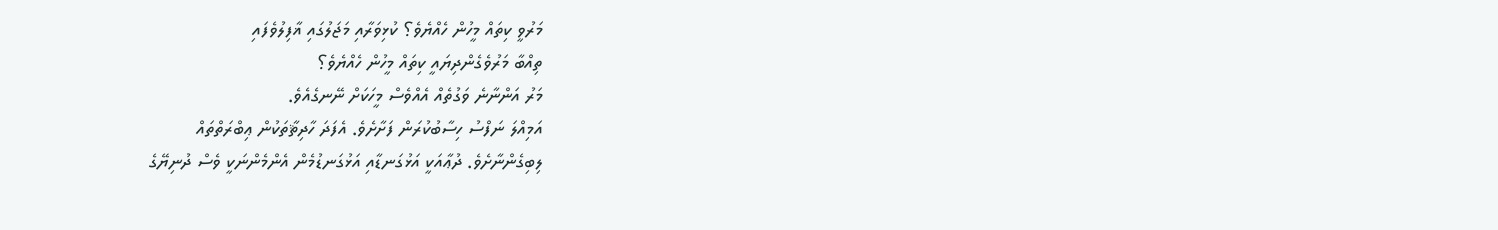މަރުވީ ކިތައް މީހުން ހެއްޔެވެ؟ ކުޅިވަރާއި މަޖަލުގައި ޣާފިލުވެފައި
ތިއްބާ މަރުވެގެންދިޔައީ ކިތައް މީހުން ހެއްޔެވެ؟
މަރު އަންނާނެ ވަގުތެއް އެއްވެސް މީހަކަށް ނޭނގެއެވެ.
އަމިއްލަ ނަފްސު ހިސާބުކުރަން ފަށާށެވެ. އެފަދަ ހާދިޘާތަކުން ޢިބްރަތްތައް
ލިބިގެންނާށެވެ. ދުޢާއަކީ އަޅުގަނޑާއި އަޅުގަނޑުމެން އެންމެންނަކީ ވެސް ދުނިޔޭގެ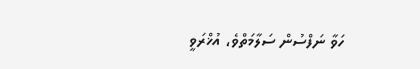ހަވާ ނަފްސުން ސަލާމަތްވެ، އުޚްރަވީ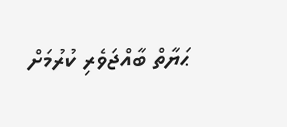ޙަޔާތް ބާއްޖަވެރި ކުރުމަށް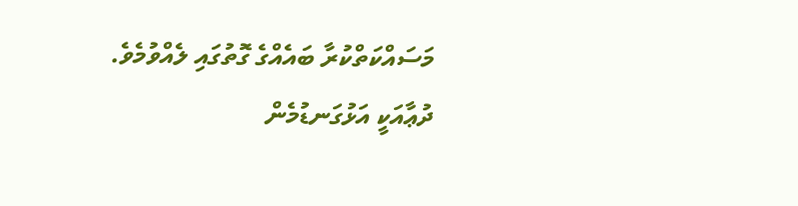މަސައްކަތްކުރާ ބައެއްގެ ގޮތުގައި ލެއްވުމެވެ.
ދުޢާއަކީ އަޅުގަނޑުމެން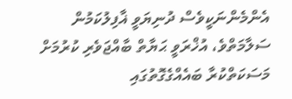އެންމެންނަކީވެސް ދުނިޔަވީ ޣާފިލުކަމުން
ސަލާމަތްވެ، އުޚްރަވީ ޙަޔާތް ބާއްޖަވެރި ކުރުމަށް
މަސަކަތްކުރާ ބައެއްގެގޮތުގައި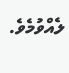ލެއްވުމެވެ.